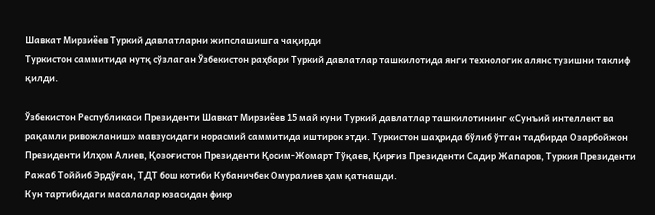Шавкат Мирзиёев Туркий давлатларни жипслашишга чақирди
Туркистон саммитида нутқ сўзлаган Ўзбекистон раҳбари Туркий давлатлар ташкилотида янги технологик алянс тузишни таклиф қилди.

Ўзбекистон Республикаси Президенти Шавкат Мирзиёев 15 май куни Туркий давлатлар ташкилотининг «Сунъий интеллект ва рақамли ривожланиш» мавзусидаги норасмий саммитида иштирок этди. Туркистон шаҳрида бўлиб ўтган тадбирда Озарбойжон Президенти Илҳом Алиев, Қозоғистон Президенти Қосим-Жомарт Тўқаев, Қирғиз Президенти Садир Жапаров, Туркия Президенти Ражаб Тоййиб Эрдўған, ТДТ бош котиби Кубаничбек Омуралиев ҳам қатнашди.
Кун тартибидаги масалалар юзасидан фикр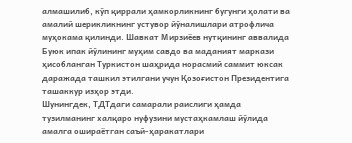алмашилиб, кўп қиррали ҳамкорликнинг бугунги ҳолати ва амалий шерикликнинг устувор йўналишлари атрофлича муҳокама қилинди. Шавкат Мирзиёев нутқининг аввалида Буюк ипак йўлининг муҳим савдо ва маданият маркази ҳисобланган Туркистон шаҳрида норасмий саммит юксак даражада ташкил этилгани учун Қозоғистон Президентига ташаккур изҳор этди.
Шунингдек, ТДТдаги самарали раислиги ҳамда тузилманинг халқаро нуфузини мустаҳкамлаш йўлида амалга ошираётган саъй-ҳаракатлари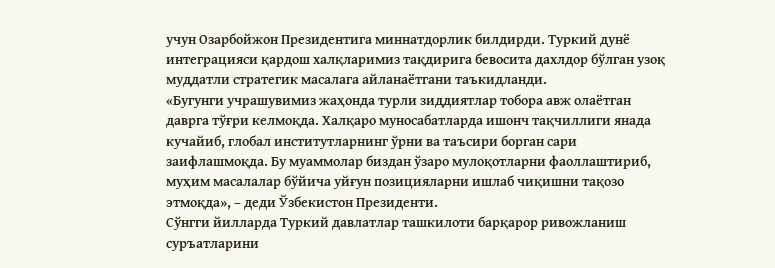учун Озарбойжон Президентига миннатдорлик билдирди. Туркий дунё интеграцияси қардош халқларимиз тақдирига бевосита дахлдор бўлган узоқ муддатли стратегик масалага айланаётгани таъкидланди.
«Бугунги учрашувимиз жаҳонда турли зиддиятлар тобора авж олаётган даврга тўғри келмоқда. Халқаро муносабатларда ишонч тақчиллиги янада кучайиб, глобал институтларнинг ўрни ва таъсири борган сари заифлашмоқда. Бу муаммолар биздан ўзаро мулоқотларни фаоллаштириб, муҳим масалалар бўйича уйғун позицияларни ишлаб чиқишни тақозо этмоқда», – деди Ўзбекистон Президенти.
Сўнгги йилларда Туркий давлатлар ташкилоти барқарор ривожланиш суръатларини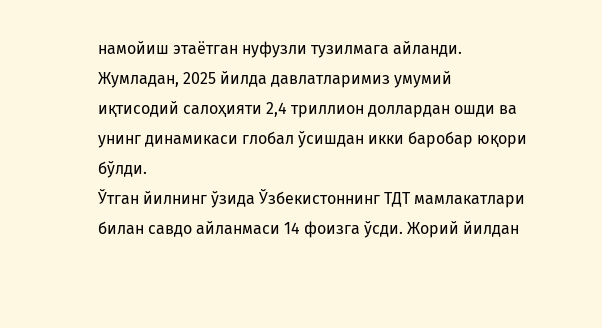намойиш этаётган нуфузли тузилмага айланди. Жумладан, 2025 йилда давлатларимиз умумий иқтисодий салоҳияти 2,4 триллион доллардан ошди ва унинг динамикаси глобал ўсишдан икки баробар юқори бўлди.
Ўтган йилнинг ўзида Ўзбекистоннинг ТДТ мамлакатлари билан савдо айланмаси 14 фоизга ўсди. Жорий йилдан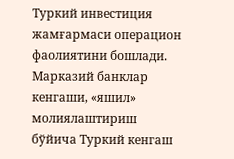Туркий инвестиция жамғармаси операцион фаолиятини бошлади. Марказий банклар кенгаши, «яшил» молиялаштириш бўйича Туркий кенгаш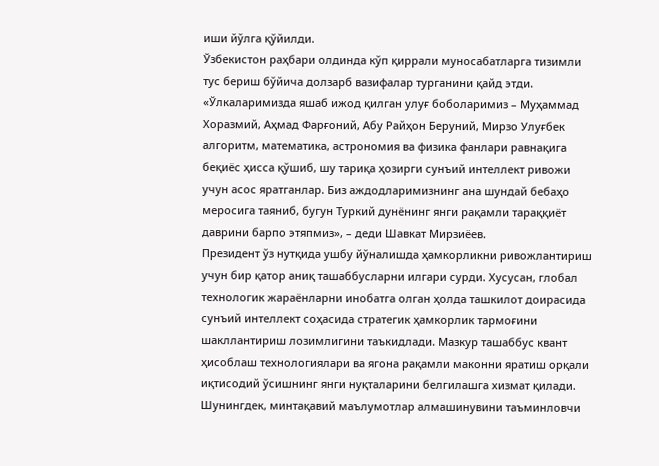иши йўлга қўйилди.
Ўзбекистон раҳбари олдинда кўп қиррали муносабатларга тизимли тус бериш бўйича долзарб вазифалар турганини қайд этди.
«Ўлкаларимизда яшаб ижод қилган улуғ боболаримиз – Муҳаммад Хоразмий, Аҳмад Фарғоний, Абу Райҳон Беруний, Мирзо Улуғбек алгоритм, математика, астрономия ва физика фанлари равнақига беқиёс ҳисса қўшиб, шу тариқа ҳозирги сунъий интеллект ривожи учун асос яратганлар. Биз аждодларимизнинг ана шундай бебаҳо меросига таяниб, бугун Туркий дунёнинг янги рақамли тараққиёт даврини барпо этяпмиз», – деди Шавкат Мирзиёев.
Президент ўз нутқида ушбу йўналишда ҳамкорликни ривожлантириш учун бир қатор аниқ ташаббусларни илгари сурди. Хусусан, глобал технологик жараёнларни инобатга олган ҳолда ташкилот доирасида сунъий интеллект соҳасида стратегик ҳамкорлик тармоғини шакллантириш лозимлигини таъкидлади. Мазкур ташаббус квант ҳисоблаш технологиялари ва ягона рақамли маконни яратиш орқали иқтисодий ўсишнинг янги нуқталарини белгилашга хизмат қилади.
Шунингдек, минтақавий маълумотлар алмашинувини таъминловчи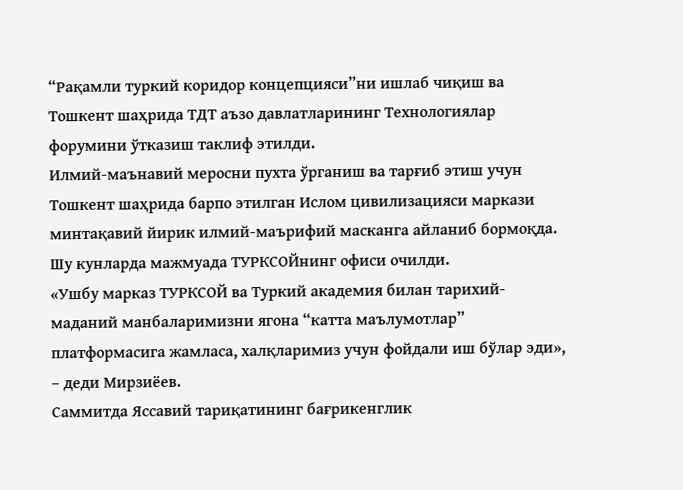“Рақамли туркий коридор концепцияси”ни ишлаб чиқиш ва Тошкент шаҳрида ТДТ аъзо давлатларининг Технологиялар форумини ўтказиш таклиф этилди.
Илмий-маънавий меросни пухта ўрганиш ва тарғиб этиш учун Тошкент шаҳрида барпо этилган Ислом цивилизацияси маркази минтақавий йирик илмий-маърифий масканга айланиб бормоқда. Шу кунларда мажмуада ТУРКСОЙнинг офиси очилди.
«Ушбу марказ ТУРКСОЙ ва Туркий академия билан тарихий-маданий манбаларимизни ягона “катта маълумотлар” платформасига жамласа, халқларимиз учун фойдали иш бўлар эди», – деди Мирзиёев.
Саммитда Яссавий тариқатининг бағрикенглик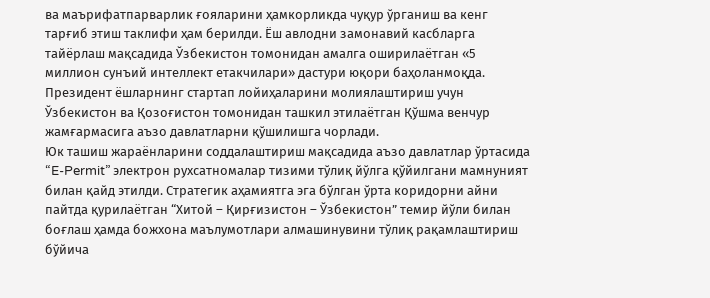ва маърифатпарварлик ғояларини ҳамкорликда чуқур ўрганиш ва кенг тарғиб этиш таклифи ҳам берилди. Ёш авлодни замонавий касбларга тайёрлаш мақсадида Ўзбекистон томонидан амалга оширилаётган «5 миллион сунъий интеллект етакчилари» дастури юқори баҳоланмоқда. Президент ёшларнинг стартап лойиҳаларини молиялаштириш учун Ўзбекистон ва Қозоғистон томонидан ташкил этилаётган Қўшма венчур жамғармасига аъзо давлатларни қўшилишга чорлади.
Юк ташиш жараёнларини соддалаштириш мақсадида аъзо давлатлар ўртасида “E-Permit” электрон рухсатномалар тизими тўлиқ йўлга қўйилгани мамнуният билан қайд этилди. Стратегик аҳамиятга эга бўлган ўрта коридорни айни пайтда қурилаётган “Хитой – Қирғизистон – Ўзбекистон” темир йўли билан боғлаш ҳамда божхона маълумотлари алмашинувини тўлиқ рақамлаштириш бўйича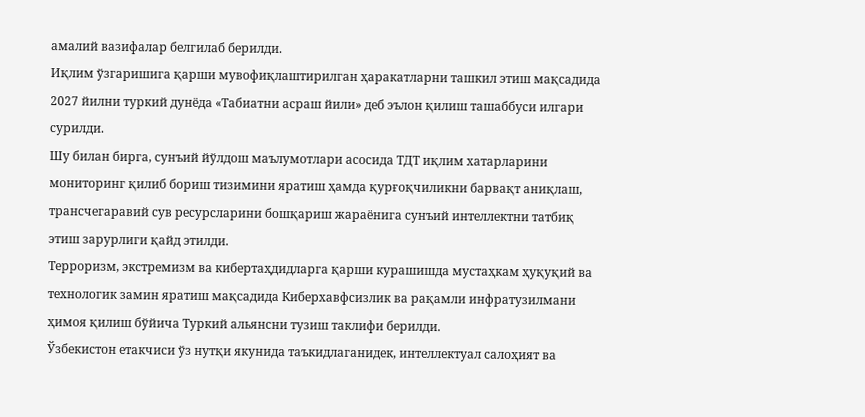амалий вазифалар белгилаб берилди.
Иқлим ўзгаришига қарши мувофиқлаштирилган ҳаракатларни ташкил этиш мақсадида 2027 йилни туркий дунёда «Табиатни асраш йили» деб эълон қилиш ташаббуси илгари сурилди.
Шу билан бирга, сунъий йўлдош маълумотлари асосида ТДТ иқлим хатарларини мониторинг қилиб бориш тизимини яратиш ҳамда қурғоқчиликни барвақт аниқлаш, трансчегаравий сув ресурсларини бошқариш жараёнига сунъий интеллектни татбиқ этиш зарурлиги қайд этилди.
Терроризм, экстремизм ва кибертаҳдидларга қарши курашишда мустаҳкам ҳуқуқий ва технологик замин яратиш мақсадида Киберхавфсизлик ва рақамли инфратузилмани ҳимоя қилиш бўйича Туркий альянсни тузиш таклифи берилди.
Ўзбекистон етакчиси ўз нутқи якунида таъкидлаганидек, интеллектуал салоҳият ва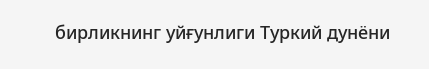бирликнинг уйғунлиги Туркий дунёни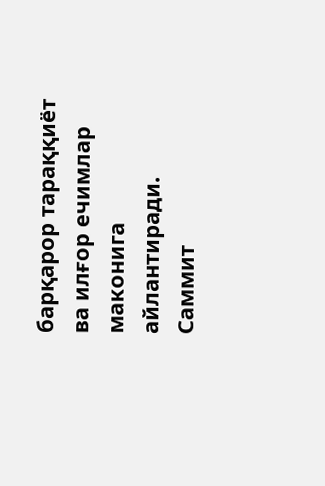барқарор тараққиёт ва илғор ечимлар маконига айлантиради.
Саммит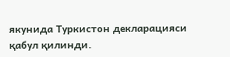якунида Туркистон декларацияси қабул қилинди.